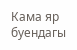Кама яр буендагы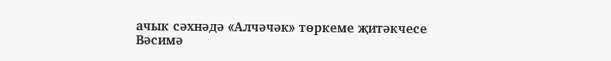ачык сәхнәдә «Алчәчәк» төркеме җитәкчесе Вәсимә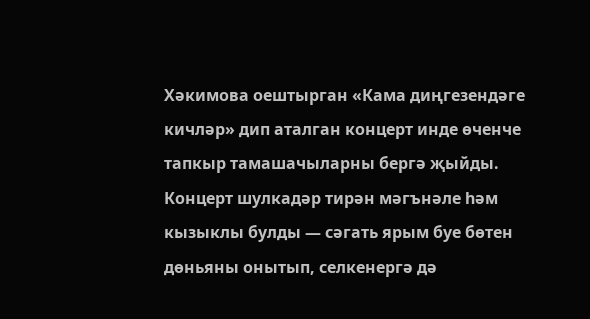Хәкимова оештырган «Кама диңгезендәге кичләр» дип аталган концерт инде өченче тапкыр тамашачыларны бергә җыйды.
Концерт шулкадәр тирән мәгънәле һәм кызыклы булды — сәгать ярым буе бөтен дөньяны онытып, селкенергә дә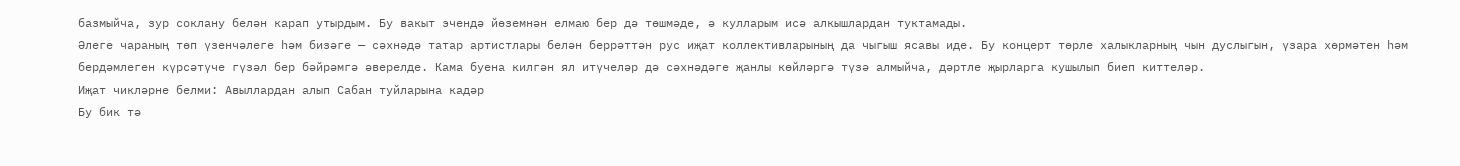базмыйча, зур соклану белән карап утырдым. Бу вакыт эчендә йөземнән елмаю бер дә төшмәде, ә кулларым исә алкышлардан туктамады.
Әлеге чараның төп үзенчәлеге һәм бизәге — сәхнәдә татар артистлары белән беррәттән рус иҗат коллективларының да чыгыш ясавы иде. Бу концерт төрле халыкларның чын дуслыгын, үзара хөрмәтен һәм бердәмлеген күрсәтүче гүзәл бер бәйрәмгә әверелде. Кама буена килгән ял итүчеләр дә сәхнәдәге җанлы көйләргә түзә алмыйча, дәртле җырларга кушылып биеп киттеләр.
Иҗат чикләрне белми: Авыллардан алып Сабан туйларына кадәр
Бу бик тә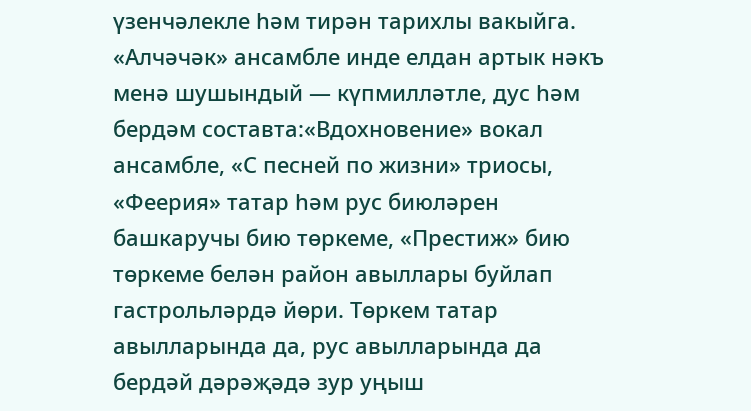үзенчәлекле һәм тирән тарихлы вакыйга. «Алчәчәк» ансамбле инде елдан артык нәкъ менә шушындый — күпмилләтле, дус һәм бердәм составта:«Вдохновение» вокал ансамбле, «С песней по жизни» триосы, «Феерия» татар һәм рус биюләрен башкаручы бию төркеме, «Престиж» бию төркеме белән район авыллары буйлап гастрольләрдә йөри. Төркем татар авылларында да, рус авылларында да бердәй дәрәҗәдә зур уңыш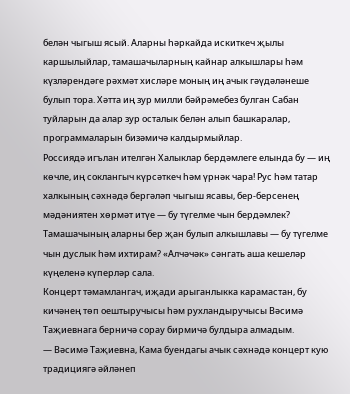белән чыгыш ясый. Аларны һәркайда искиткеч җылы каршылыйлар, тамашачыларның кайнар алкышлары һәм күзләрендәге рәхмәт хисләре моның иң ачык гәүдәләнеше булып тора. Хәтта иң зур милли бәйрәмебез булган Сабан туйларын да алар зур осталык белән алып башкаралар, программаларын бизәмичә калдырмыйлар.
Россиядә игълан ителгән Халыклар бердәмлеге елында бу — иң көчле, иң соклангыч күрсәткеч һәм үрнәк чара! Рус һәм татар халкының сәхнәдә бергәләп чыгыш ясавы, бер-берсенең мәдәниятен хөрмәт итүе — бу түгелме чын бердәмлек? Тамашачының аларны бер җан булып алкышлавы — бу түгелме чын дуслык һәм ихтирам? «Алчәчәк» сәнгать аша кешеләр күңеленә күперләр сала.
Концерт тәмамлангач, иҗади арыганлыкка карамастан, бу кичәнең төп оештыручысы һәм рухландыручысы Вәсимә Таҗиевнага берничә сорау бирмичә булдыра алмадым.
— Вәсимә Таҗиевна, Кама буендагы ачык сәхнәдә концерт кую традициягә әйләнеп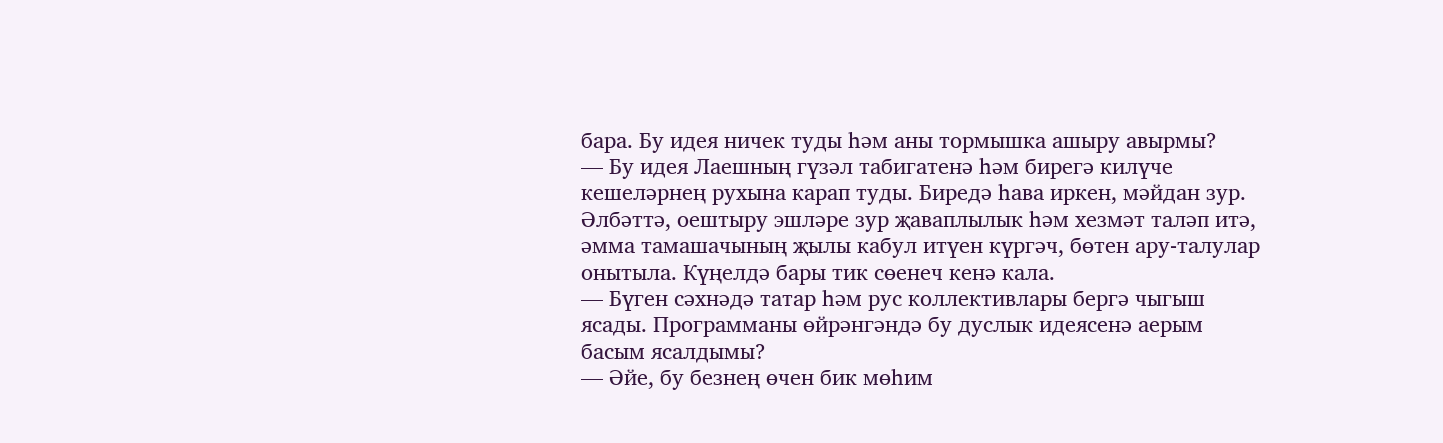бара. Бу идея ничек туды һәм аны тормышка ашыру авырмы?
— Бу идея Лаешның гүзәл табигатенә һәм бирегә килүче кешеләрнең рухына карап туды. Биредә һава иркен, мәйдан зур. Әлбәттә, оештыру эшләре зур җаваплылык һәм хезмәт таләп итә, әмма тамашачының җылы кабул итүен күргәч, бөтен ару-талулар онытыла. Күңелдә бары тик сөенеч кенә кала.
— Бүген сәхнәдә татар һәм рус коллективлары бергә чыгыш ясады. Программаны өйрәнгәндә бу дуслык идеясенә аерым басым ясалдымы?
— Әйе, бу безнең өчен бик мөһим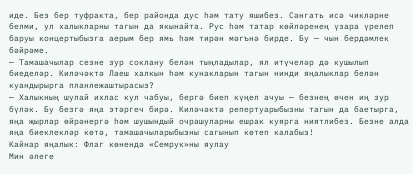иде. Без бер туфракта, бер районда дус һәм тату яшибез. Сәнгать исә чикләрне белми, ул халыкларны тагын да якынайта. Рус һәм татар көйләренең үзара үрелеп баруы концертыбызга аерым бер ямь һәм тирән мәгънә бирде. Бу — чын бердәмлек бәйрәме.
— Тамашачылар сезне зур соклану белән тыңладылар, ял итүчеләр дә кушылып биеделәр. Киләчәктә Лаеш халкын һәм кунакларын тагын нинди яңалыклар белән куандырырга планлежаштырасыз?
— Халыкның шулай ихлас кул чабуы, бергә биеп күңел ачуы — безнең өчен иң зур бүләк. Бу безгә яңа этәргеч бирә. Киләчәктә репертуарыбызны тагын да баетырга, яңа җырлар өйрәнергә һәм шушындый очрашуларны ешрак куярга ниятлибез. Безне алда яңа биеклекләр көтә, тамашачыларыбызны сагынып көтеп калабыз!
Кайнар яңалык: Флаг көнендә «Семрук»ны яулау
Мин әлеге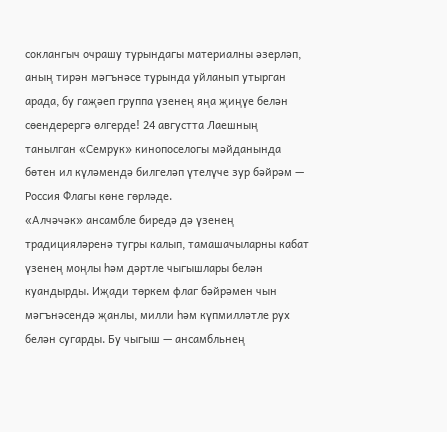соклангыч очрашу турындагы материалны әзерләп, аның тирән мәгънәсе турында уйланып утырган арада, бу гаҗәеп группа үзенең яңа җиңүе белән сөендерергә өлгерде! 24 августта Лаешның танылган «Семрук» кинопоселогы мәйданында бөтен ил күләмендә билгеләп үтелүче зур бәйрәм — Россия Флагы көне гөрләде.
«Алчәчәк» ансамбле биредә дә үзенең традицияләренә тугры калып, тамашачыларны кабат үзенең моңлы һәм дәртле чыгышлары белән куандырды. Иҗади төркем флаг бәйрәмен чын мәгънәсендә җанлы, милли һәм күпмилләтле рух белән сугарды. Бу чыгыш — ансамбльнең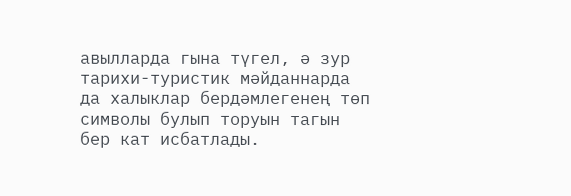авылларда гына түгел, ә зур тарихи-туристик мәйданнарда да халыклар бердәмлегенең төп символы булып торуын тагын бер кат исбатлады.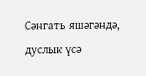Сәнгать яшәгәндә, дуслык үсә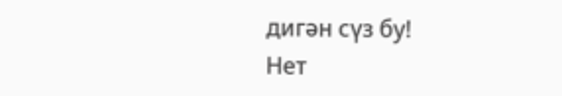дигән сүз бу!
Нет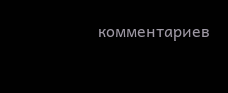комментариев